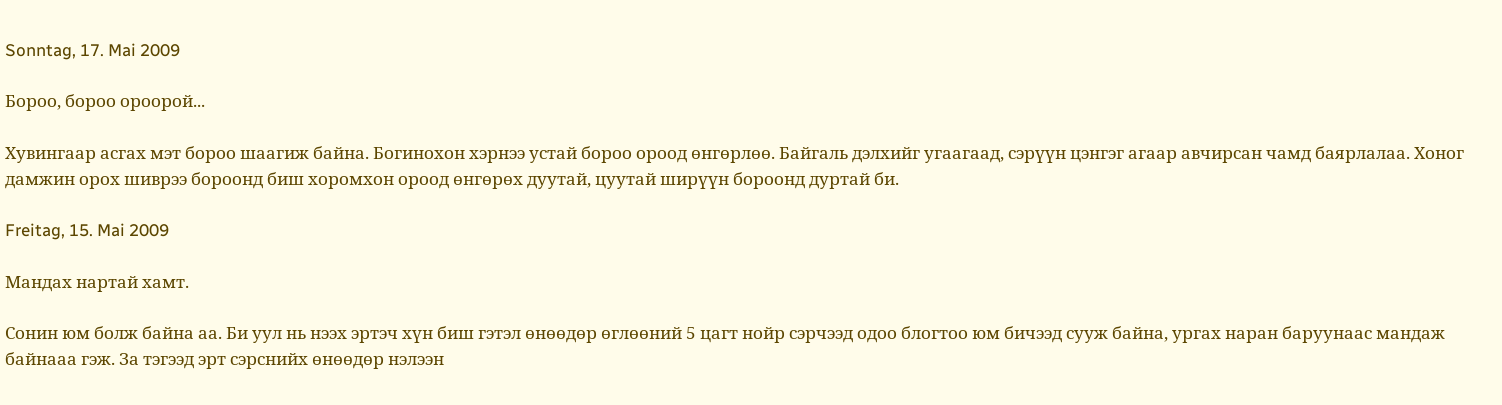Sonntag, 17. Mai 2009

Бороо, бороо ороорой...

Хувингаар асгах мэт бороо шаагиж байна. Богинохон хэрнээ устай бороо ороод өнгөрлөө. Байгаль дэлхийг угаагаад, сэрүүн цэнгэг агаар авчирсан чамд баярлалаа. Хоног дамжин орох шиврээ бороонд биш хоромхон ороод өнгөрөх дуутай, цуутай ширүүн бороонд дуртай би.

Freitag, 15. Mai 2009

Мандах нартай хамт.

Сонин юм болж байна аа. Би уул нь нээх эртэч хүн биш гэтэл өнөөдөр өглөөний 5 цагт нойр сэрчээд одоо блогтоо юм бичээд сууж байна, ургах наран баруунаас мандаж байнааа гэж. За тэгээд эрт сэрснийх өнөөдөр нэлээн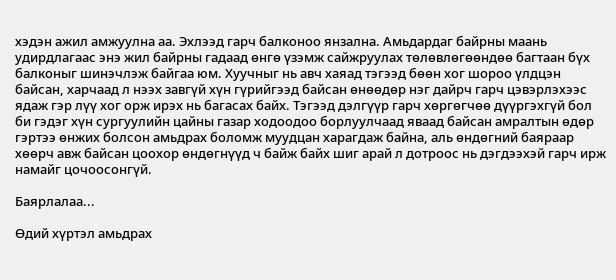хэдэн ажил амжуулна аа. Эхлээд гарч балконоо янзална. Амьдардаг байрны маань удирдлагаас энэ жил байрны гадаад өнгө үзэмж сайжруулах төлөвлөгөөндөө багтаан бүх балконыг шинэчлэж байгаа юм. Хуучныг нь авч хаяад тэгээд бөөн хог шороо үлдцэн байсан, харчаад л нээх завгүй хүн гүрийгээд байсан өнөөдөр нэг дайрч гарч цэвэрлэхээс ядаж гэр лүү хог орж ирэх нь багасах байх. Тэгээд дэлгүүр гарч хөргөгчөө дүүргэхгүй бол би гэдэг хүн сургуулийн цайны газар ходоодоо борлуулчаад яваад байсан амралтын өдөр гэртээ өнжих болсон амьдрах боломж муудцан харагдаж байна, аль өндөгний баяраар хөөрч авж байсан цоохор өндөгнүүд ч байж байх шиг арай л дотроос нь дэгдээхэй гарч ирж намайг цочоосонгүй.

Баярлалаа...

Өдий хүртэл амьдрах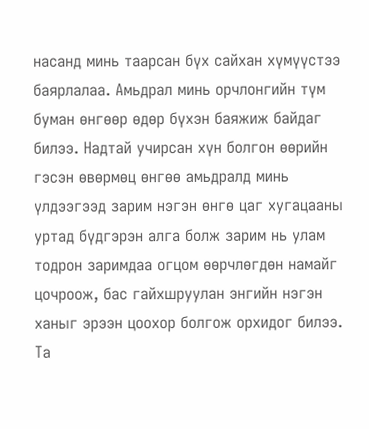насанд минь таарсан бүх сайхан хүмүүстээ баярлалаа. Амьдрал минь орчлонгийн түм буман өнгөөр өдөр бүхэн баяжиж байдаг билээ. Надтай учирсан хүн болгон өөрийн гэсэн өвөрмөц өнгөө амьдралд минь үлдээгээд зарим нэгэн өнгө цаг хугацааны уртад бүдгэрэн алга болж зарим нь улам тодрон заримдаа огцом өөрчлөгдөн намайг цочроож, бас гайхшруулан энгийн нэгэн ханыг эрээн цоохор болгож орхидог билээ. Та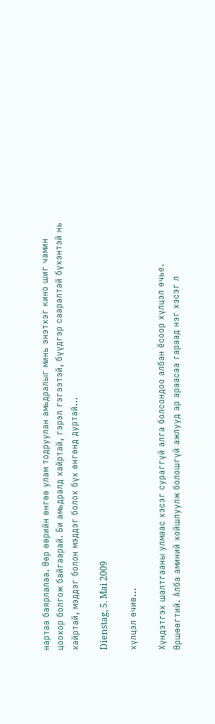нартаа баярлалаа. Өөр өөрийн өнгөө улам тодруулан амьдралыг минь энэтхэг кино шиг чамин цоохор болгож байгаарай. Би амьдралд хайртай, гэрэл гэгээтэй, бүүдгэр сааралтай бүхэнтэй нь хайртай, мэддэг болон мэддэг болох бүх өнгөнд дуртай...

Dienstag, 5. Mai 2009

хүлцэл өчив...

Хүндэтгэх шалтгааны улмаас хэсэг сураггүй алга болсондоо албан ёсоор хүлцэл өчье. Өршөөгтий. Алба аминий хойшлуулж болошгүй ажлууд ар араасаа гараад нэг хэсэг л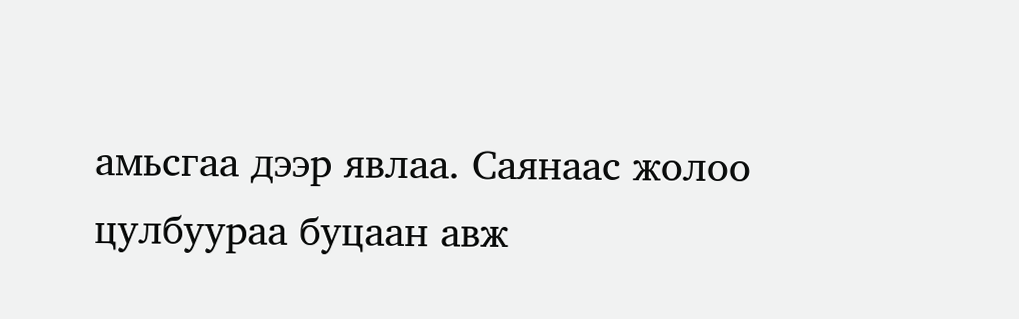амьсгаа дээр явлаа. Саянаас жолоо цулбуураа буцаан авж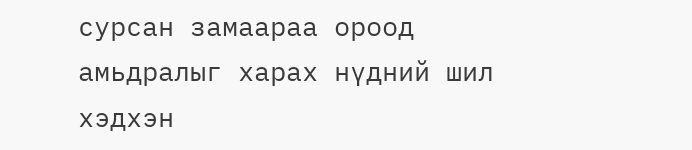сурсан замаараа ороод амьдралыг харах нүдний шил хэдхэн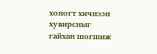хоногт хичнээн хувирсныг гайхан шогшиж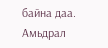байна даа. Амьдрал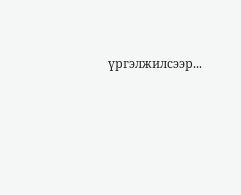үргэлжилсээр...